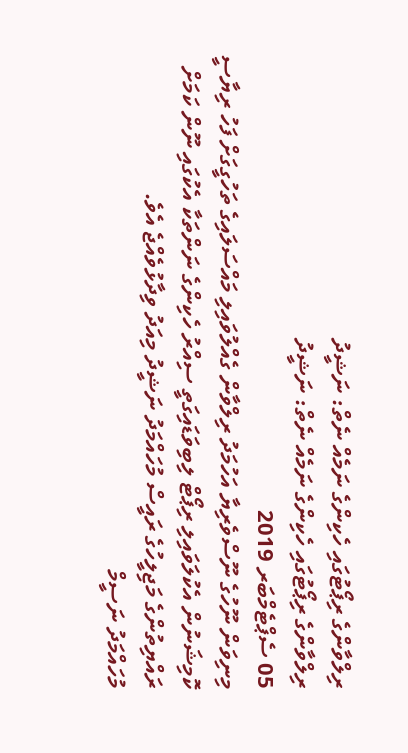ރިލްވާންގެ ރިޕޯޓުގައި ހެކިންގެ ނަމެއް ނެތް: ނަޝީދު
ރިލްވާންގެ ރިޕޯޓުގައި ހެކިންގެ ނަމެއް ނެތް: ނަޝީދު
05 ސެޕްޓެމްބަރ 2019
މިނިވަން ނޫހުގެ ނޫސްވެރިޔާ އަހުމަދު ރިލްވާން ގެއްލުވައިލި މައްސަލައިގެ ތަހުގީގަށް ފަހު ރިޔާސީ ކޮމިޝަނުން އެކުލަވައިލި ރިޕޯޓް ލިބިވަޑައިގަތީ ސިއްރު ހެކިންގެ ނަންތަކާ އެކުގައި ނޫން ކަމަށް ރައްޔިތުންގެ މަޖިލީހުގެ ރައީސް މުހައްމަދު ނަޝީދު މިއަދު ވިދާޅުވެއްޖެ އެވެ.
މުހައްމަދު ނަސީމް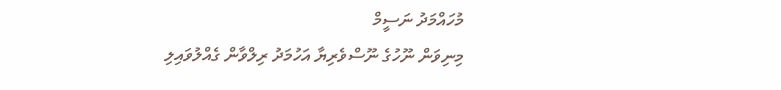މުހައްމަދު ނަސީމް
މިނިވަން ނޫހުގެ ނޫސްވެރިޔާ އަހުމަދު ރިލްވާން ގެއްލުވައިލި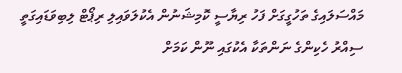މައްސަލައިގެ ތަހުގީގަށް ފަހު ރިޔާސީ ކޮމިޝަނުން އެކުލަވައިލި ރިޕޯޓް ލިބިވަޑައިގަތީ ސިއްރު ހެކިންގެ ނަންތަކާ އެކުގައި ނޫން ކަމަށް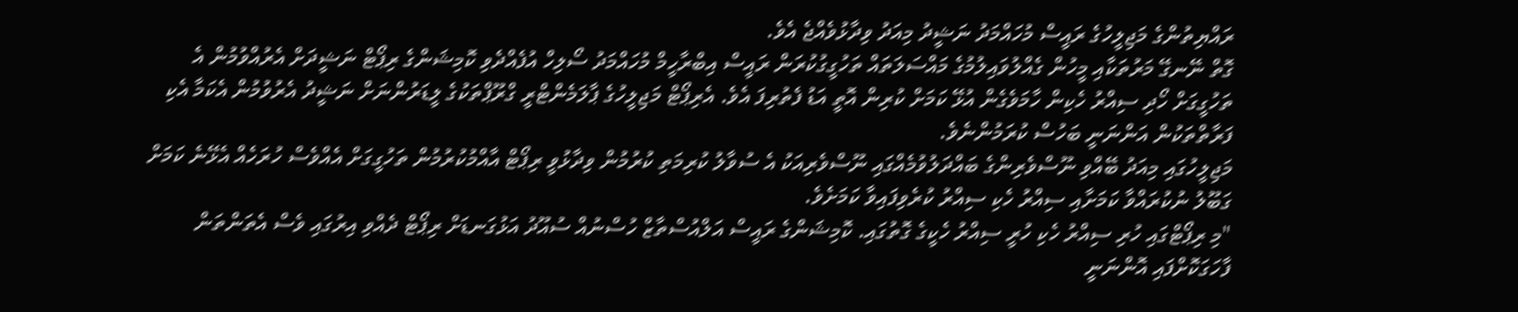ރައްޔިތުންގެ މަޖިލީހުގެ ރައީސް މުހައްމަދު ނަޝީދު މިއަދު ވިދާޅުވެއްޖެ އެވެ.
ގޮތް ނޭނގޭ މަރުތަކާއި މީހުން ގެއްލުވައިލުމުގެ މައްސަލަތައް ތަހުގީގުކުރަން ރައީސް އިބްރާހީމް މުހައްމަދު ސޯލިހް އުފެއްދެވި ކޮމިޝަންގެ ރިޕޯޓް ނަޝީދަށް އެރުއްވުމުން އެ ތަހުގީގަށް ހޯދި ސިއްރު ހެކިން ހާމަވެގެން އުޅޭ ކަމަށް ކުރިން އޮތީ އަޑު ފެތުރިފަ އެވެ. އެރިޕޯޓް މަޖިލީހުގެ ޕާލަމެންޓްރީ ގްރޫޕްތަކުގެ ލީޑަރުންނަށް ނަޝީދު އެރުވުމުން އެކަމާ އެކި ފަރާތްތަކުން އަންނަނީ ބަހުސް ކުރަމުންނެވެ.
މަޖިލީހުގައި މިއަދު ބޭއްވި ނޫސްވެރިންގެ ބައްދަލުވުމެއްގައި ނޫސްވެރިއަކު އެ ސުވާލު ކުރިމަތި ކުރުމުން ވިދާޅުވީ ރިޕޯޓް އާއްމުކުރުމުން ތަހުގީގަށް އެއްވެސް ހުރަހެއް އެޅޭނެ ކަމަށް ގަބޫލު ނުކުރައްވާ ކަމަށާއި ސިއްރު ހެކި ސިއްރު ކުރެވިފައިވާ ކަމަށެވެ.
"މި ރިޕޯޓްގައި ހުރި ސިއްރު ހެކި ހުރީ ސިއްރު ހެކީގެ ގޮތުގައި. ކޮމިޝަންގެ ރައީސް އަލްއުސްތާޒް ހުސްނުއް ސުއޫދު އަޅުގަނޑަށް ރިޕޯޓް ދެއްވި އިރުގައި ވެސް އެތަންތަން ފާހަގަކޮށްފައި އޮންނަނީ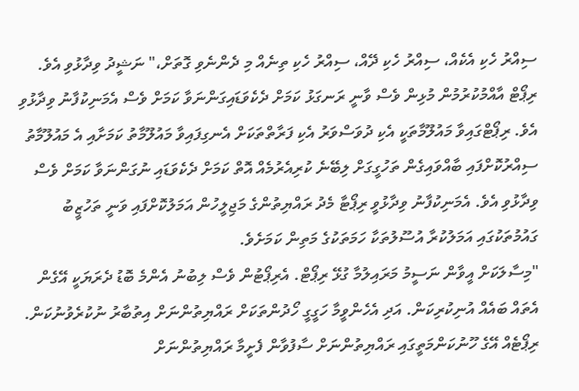ސިއްރު ހެކި އެކެއް، ސިއްރު ހެކި ދޭއް، ސިއްރު ހެކި ތިނެއް މި ދެންނެވި ގޮތަށް،" ނަޝީދު ވިދާޅުވި އެވެ.
ރިޕޯޓް އާއްމުކުރުމުން މުޅިން ވެސް ވާނީ ރަނގަޅު ކަމަށް ދެކެވަޑައިގަންނަވާ ކަމަށް ވެސް އެމަނިކުފާނު ވިދާޅުވި އެވެ. ރިޕޯޓްގައިވާ މައުލޫމާތަކީ އެކި ދުވަސްވަރު އެކި ފަރާތްތަކަށް އެނގިފައިވާ މައުލޫމާތު ކަމަށާއި އެ މައުލޫމާތު ސިއްރުކޮށްފައި ބާއްވައިގެން ތަހުގީގަށް ލިބޭނެ ކުރިއެރުމެއް އޮތް ކަމަށް ދެކެވަޑައި ނުގަންނަވާ ކަމަށް ވެސް ވިދާޅުވި އެވެ. އެމަނިކުފާނު ވިދާޅުވީ ރިޕޯޓާ މެދު ރައްޔިތުންގެ މަޖިލީހުން އަމަލުކޮށްފައި ވަނީ ތަހުޒީބު ގައުމުތަކުގައި އަމަލުކުރާ އުސޫލުތަކާ ހަމަތަކުގެ މަތިން ކަމަށެވެ.
"މިސާލަކަށް އީވާން ނަސީމު މަރައިލުމާ ގުޅޭ ރިޕޯޓް. އެރިޕޯޓުން ވެސް ލިބުނު އެންމެ ބޮޑު ދެރަޔަކީ އޭގެން އެތައް ބައެއް އުނިކުރިކަން. އަދި އެހެންވީމާ ހަގީގީ ހޯދުންތަކަށް ރައްޔިތުންނަށް އިތުބާރު ނުކުރެވުނުކަން. ރިޕޯޓެއް އޭގެ ހޫނުކަންމަތީގައި ރައްޔިތުންނަށް ސާފުވާން ފެށީމާ ރައްޔިތުންނަށް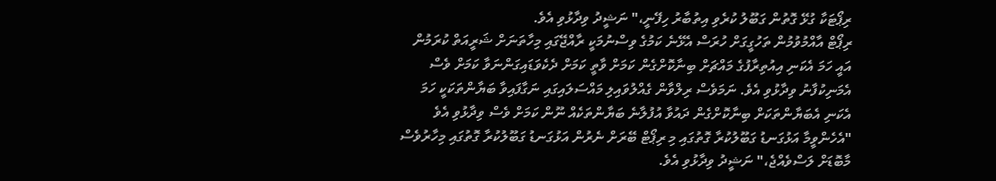ރިޕޯޓަކާ ގުޅޭ ގޮތުން ގަބޫލު ކުރެވި އިތުބާރު ހިފޭނީ،" ނަޝީދު ވިދާޅުވި އެވެ.
ރިޕޯޓް އާއްމުވުމުން ތަހުގީގަށް ހުރަސް އެޅޭނެ ކަމުގެ ވިސްނުމަކީ ރާއްޖޭގައި މިހާތަނަށް ޝަރީއަތް ކުރަމުން އައީ ހަމަ އެކަނި އިއުތިރާފުގެ މައްޗަށް ބިނާކޮށްގެން ކަމަށް ވާތީ ކަމަށް ދެކެވަޑައިގަންނަވާ ކަމަށް ވެސް އެމަނިކުފާނު ވިދާޅުވި އެވެ. ނަމަވެސް ރިލްވާން ގެއްލުވައިލި މައްސަލައިގައި ނަގާފައިވާ ބަޔާންތަކަކީ ހަމަ އެކަނި އެބަޔާންތަކަށް ބިނާކޮށްގެން ދައުވާ އުފުލާނެ ބަޔާންތަކެއް ނޫން ކަމަށް ވެސް ވިދާޅުވި އެވެ
"އެހެންވީމާ އަޅުގަނޑު ގަބޫލުކުރާ ގޮތުގައި މި ރިޕޯޓް ބޭރަށް ނެރުން އަޅުގަނޑު ގަބޫލުކުރާ ގޮތުގައި މިހާރުވެސް މާބޮޑަށް ލަސްވެއްޖެ،" ނަޝީދު ވިދާޅުވި އެވެ.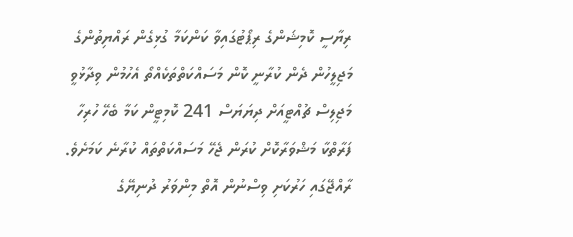ރިޔާސީ ކޮމިޝަންގެ ރިޕޯޓުގައިވާ ކަންކަމާ ގުޅިގެން ރައްޔިތުންގެ މަޖިލީހުން ދެން ކުރާނީ ކޮން މަސައްކަތްތަކެއްތޯ އެހުމުން ވިދާޅުވީ މަޖިލިސް ޗުއްޓީއަށް ދިޔަޔަސް 241 ކޮމިޓީން ކަމާ ބެހޭ ހުރިހާ ފަރާތްކާ މަޝްވަރާކޮށް ކުރަން ޖެހޭ މަސައްކަތްތައް ކުރާނެ ކަމަށެވެ.
ރާއްޖޭގައި ހަރުކަށި ވިސްނުން އޮތް މިންވަރު ދުނިޔޭގެ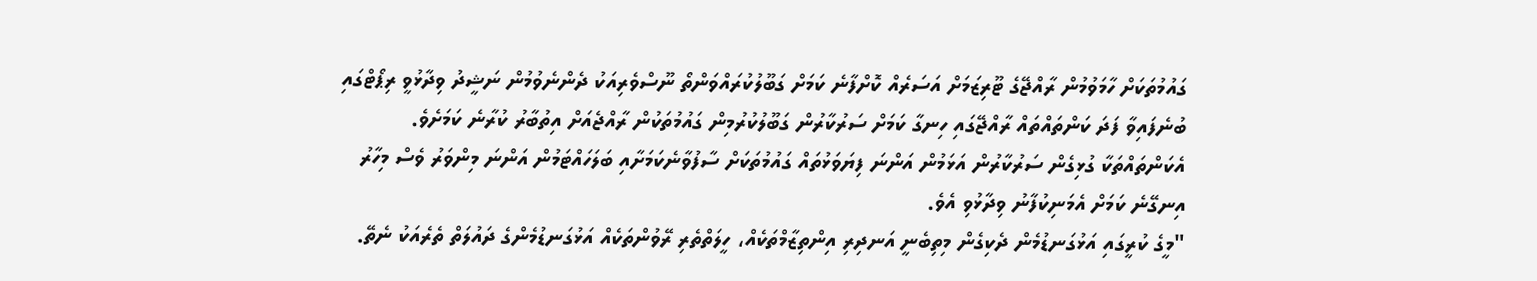ގައުމުތަކަށް ހާމަވުމުން ރާއްޖޭގެ ޓޫރިޒަމަށް އަސަރެއް ކޮށްފާނެ ކަމަށް ގަބޫލުކުރައްވަންތޯ ނޫސްވެރިއަކު ދެންނެވުމުން ނަޝީދު ވިދާޅުވީ ރިޕޯޓްގައި ބުނެފައިވާ ފަދަ ކަންތައްތައް ރާއްޖޭގައި ހިނގާ ކަމަށް ސަރުކާރުން ގަބޫލުކުރުމިން ގައުމުތަކުން ރާއްޖެއަށް އިތުބާރު ކުރާނެ ކަމަށެވެ. އެކަންތައްތަކާ ގުޅިގެން ސަރުކާރުން އަޅަމުން އަންނަ ފިޔަވަޅުތައް ގައުމުތަކަށް ސާފުވާނެކަމަށާއި ބަލަހައްޓަމުން އަންނަ މިންވަރު ވެސް މިހާރު އިނގޭނެ ކަމަށް އެމަނިކުފާނު ވިދާޅުވި އެވެ.
"މީގެ ކުރީގައި އަޅުގަނޑުމެން ދެކިގެން މިތިބެނީ އަނދިރި އިންތިޒާމްތަކެއް، ހީލަތްތެރި ރޭވުންތަކެއް އަޅުގަނޑުމެންގެ ދައުލަތް ތެރެއަކު ނެތޭ.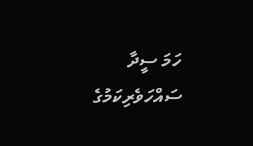ހަމަ ސީދާ ސައްހަވެރިކަމުގެ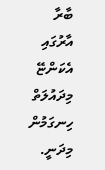ބާރާ އާރުގައި އެކަންޏޭ މިދައުލަތް ހިނގަމުން މިދަނީ.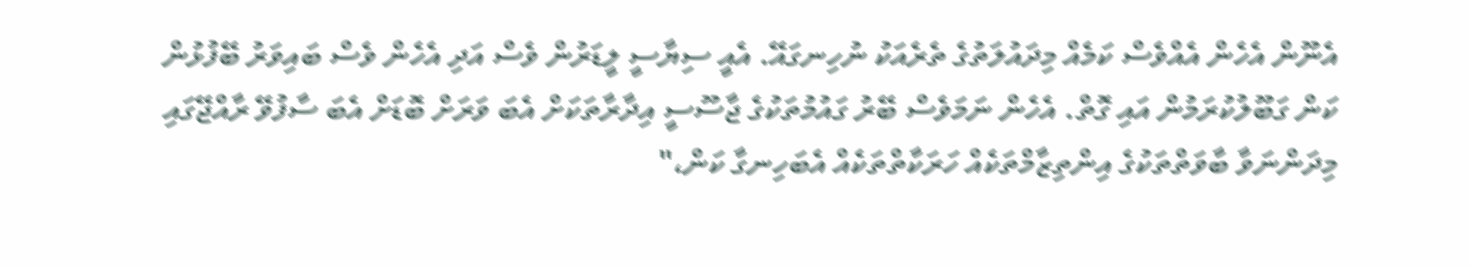އެނޫން އެހެން އެއްވެސް ކަމެއް މިދައުލަތުގެ ތެރެއަކު ނުހިނގައޭ. އެއީ ސިޔާސީ ލީޑަރުން ވެސް އަދި އެހެން ވެސް ބައިވަރު ބޭފުޅުން ކަން ގަބޫލުކުރަމުން އައި ގޮތް. އެހެން ނަމަވެސް ބޭރު ގައުމުތަކުގެ ޖާސޫސީ އިދާރާތަކަށް އެބަ ވަރަށް ބޮޑަށް އެބަ ސާފުވޭ ރާއްޖޭގައި މިދަންނަވާ ބާވަތްތަކުގެ އިންތިޒާމްތަކެއް ހަރަކާތްތަކެއް އެބަހިނގާ ކަން،"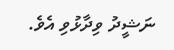ނަޝީދު ވިދާޅުވި އެވެ.